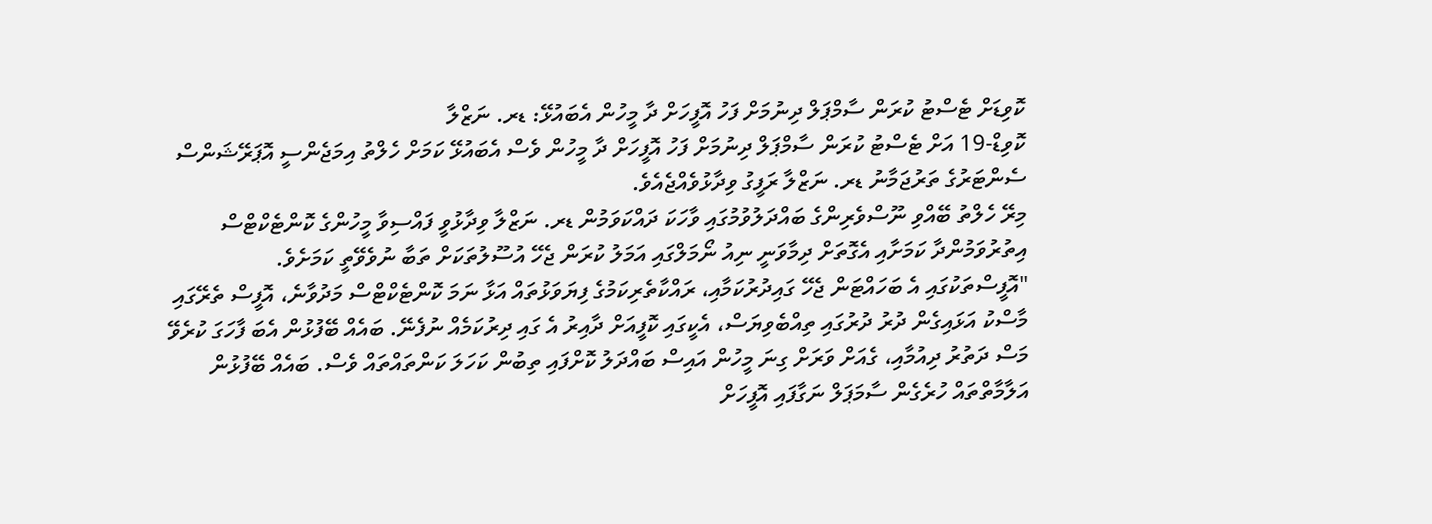ކޮވިޑަށް ޓެސްޓު ކުރަން ސާމްޕަލް ދިނުމަށް ފަހު އޮފީހަށް ދާ މީހުން އެބައުޅޭ: ޑރ. ނަޒްލާ
ކޮވިޑް-19 އަށް ޓެސްޓު ކުރަން ސާމްޕަލް ދިނުމަށް ފަހު އޮފީހަށް ދާ މީހުން ވެސް އެބައުޅޭ ކަމަށް ހެލްތު އިމަޖެންސީ އޮޕަރޭޝަންސް ސެންޓަރުގެ ތަރުޖަމާނު ޑރ. ނަޒްލާ ރަފީގު ވިދާޅުވެއްޖެއެވެ.
މިރޭ ހެލްތު ބޭއްވި ނޫސްވެރިންގެ ބައްދަލުވުމުގައި ވާހަކަ ދައްކަވަމުން ޑރ. ނަޒްލާ ވިދާޅުވީ ފައްސިވާ މީހުންގެ ކޮންޓެކްޓްސް އިތުރުވަމުންދާ ކަމަށާއި އެގޮތަށް ދިމާވަނީ ނިއު ނޯމަލްގައި އަމަލު ކުރަން ޖެހޭ އުސޫލުތަކަށް ތަބާ ނުވެވޭތީ ކަމަށެވެ.
"އޮފީސްތަކުގައި އެ ބަހައްޓަން ޖެހޭ ގައިދުރުކަމާއި، ރައްކާތެރިކަމުގެ ފިޔަވަޅުތައް އަޅާ ނަމަ ކޮންޓެކްޓްސް މަދުވާނެ، އޮފީސް ތެރޭގައި މާސްކު އަޅައިގެން ދުރު ދުރުގައި ތިއްބެވިޔަސް، އެކީގައި ކޮފީއަށް ދާއިރު އެ ގައި ދިރުކަމެއް ނުފެނޭ. ބައެއް ބޭފުޅުން އެބަ ފާހަގަ ކުރެވޭ މަސް ދަތުރު ދިއުމާއި، ގެއަށް ވަރަށް ގިނަ މީހުން އައިސް ބައްދަލު ކޮށްފައި ތިބުން ކަހަލަ ކަންތައްތައް ވެސް. ބައެއް ބޭފުޅުން އަލާމާތްތައް ހުރެގެން ސާމަޕަލް ނަގާފައި އޮފީހަށް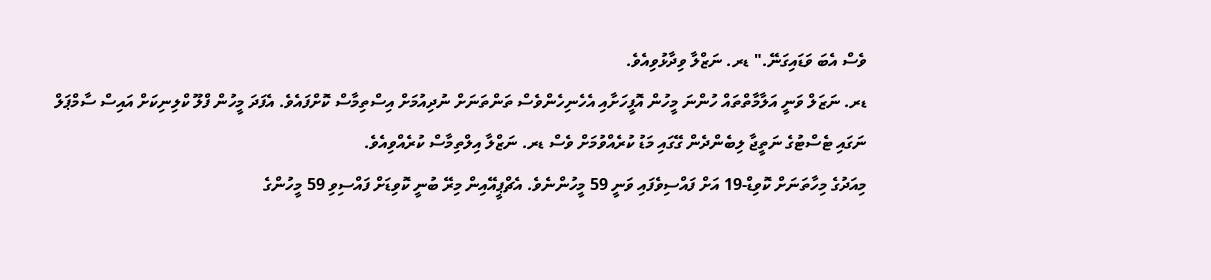ވެސް އެބަ ވަޑައިގަނޭ." ޑރ. ނަޒްލާ ވިދާޅުވިއެވެ.
ޑރ. ނަޒަލް ވަނީ އަލާމާތްތައް ހުންނަ މީހުން އޮފީހަށާއި އެހެނިހެންވެސް ތަންތަނަށް ނުދިއުމަށް އިސްތިމާސް ކޮށްފައެވެ. އެފަދަ މީހުން ފްލޫ ކްލިނިކަށް އައިސް ސާމްޕަލް ނަގައި ޓެސްޓުގެ ނަތީޖާ ލިބެންދެން ގޭގައި މަޑު ކުރެއްވުމަށް ވެސް ޑރ. ނަޒްލާ އިލްތިމާސް ކުރެއްވިއެވެ.
މިއަދުގެ މިހާތަނަށް ކޮވިޑް-19 އަށް ފައްސިވެފައި ވަނީ 59 މީހުންނެވެ. އެޗްޕީއޭއިން މިރޭ ބުނީ ކޮވިޑަށް ފައްސިވި 59 މީހުންގެ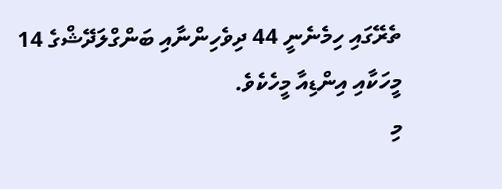ތެރޭގައި ހިމެނެނީ 44 ދިވެހިންނާއި ބަންގްލަދޭޝްގެ 14 މީހަކާއި އިންޑިއާ މީހެކެވެ.
މި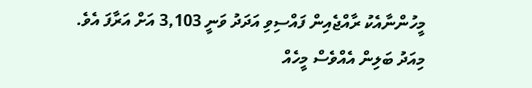މީހުންނާއެކު ރާއްޖެއިން ފައްސިވި އަދަދު ވަނީ 3,103 އަށް އަރާފަ އެވެ.
މިއަދު ބަލިން އެއްވެސް މީހެއް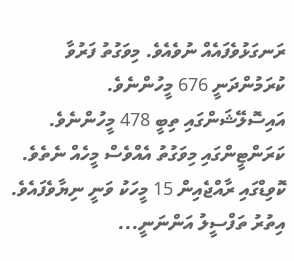ރަނގަޅުވެފައެއް ނުވެއެވެ. މިވަގުތު ފަރުވާ ކުރަމުންދަނީ 676 މީހުންނެވެ. އައިސޮލޭޝަންގައި ތިބީ 478 މީހުންނެވެ. ކަރަންޓީންގައި މިވަގުތު އެއްވެސް މީހެއް ނެތެވެ.
ކޮވިޑްގައި ރާއްޖެއިން 15 މީހަކު ވަނީ ނިޔާވެފައެވެ.
އިތުރު ތަފްސީލު އަންނަނީ...